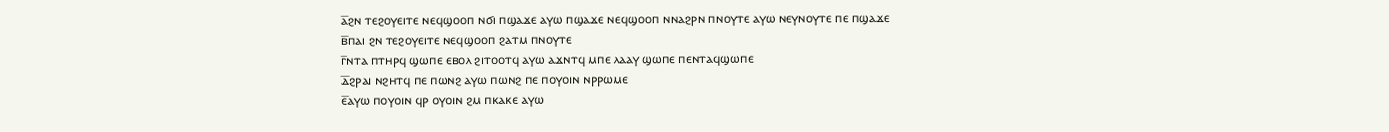ⲁ̅ϩⲛ ⲧⲉϩⲟⲩⲉⲓⲧⲉ ⲛⲉϥϣⲟⲟⲡ ⲛϭⲓ ⲡϣⲁϫⲉ ⲁⲩⲱ ⲡϣⲁϫⲉ ⲛⲉϥϣⲟⲟⲡ ⲛⲛⲁϩⲣⲛ ⲡⲛⲟⲩⲧⲉ ⲁⲩⲱ ⲛⲉⲩⲛⲟⲩⲧⲉ ⲡⲉ ⲡϣⲁϫⲉ
ⲃ̅ⲡⲁⲓ ϩⲛ ⲧⲉϩⲟⲩⲉⲓⲧⲉ ⲛⲉϥϣⲟⲟⲡ ϩⲁⲧⲙ ⲡⲛⲟⲩⲧⲉ
ⲅ̅ⲛⲧⲁ ⲡⲧⲏⲣϥ ϣⲱⲡⲉ ⲉⲃⲟⲗ ϩⲓⲧⲟⲟⲧϥ ⲁⲩⲱ ⲁϫⲛⲧϥ ⲙⲡⲉ ⲗⲁⲁⲩ ϣⲱⲡⲉ ⲡⲉⲛⲧⲁϥϣⲱⲡⲉ
ⲇ̅ϩⲣⲁⲓ ⲛϩⲏⲧϥ ⲡⲉ ⲡⲱⲛϩ ⲁⲩⲱ ⲡⲱⲛϩ ⲡⲉ ⲡⲟⲩⲟⲓⲛ ⲛⲣⲣⲱⲙⲉ
ⲉ̅ⲁⲩⲱ ⲡⲟⲩⲟⲓⲛ ϥⲣ ⲟⲩⲟⲓⲛ ϩⲙ ⲡⲕⲁⲕⲉ ⲁⲩⲱ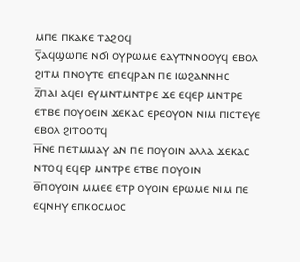ⲙⲡⲉ ⲡⲕⲁⲕⲉ ⲧⲁϩⲟϥ
ⲋ̅ⲁϥϣⲱⲡⲉ ⲛϭⲓ ⲟⲩⲣⲱⲙⲉ ⲉⲁⲩⲧⲛⲛⲟⲟⲩϥ ⲉⲃⲟⲗ ϩⲓⲧⲙ ⲡⲛⲟⲩⲧⲉ ⲉⲡⲉϥⲣⲁⲛ ⲡⲉ ⲓⲱϩⲁⲛⲛⲏⲥ
ⲍ̅ⲡⲁⲓ ⲁϥⲉⲓ ⲉⲩⲙⲛⲧⲙⲛⲧⲣⲉ ϫⲉ ⲉϥⲉⲣ ⲙⲛⲧⲣⲉ ⲉⲧⲃⲉ ⲡⲟⲩⲟⲉⲓⲛ ϫⲉⲕⲁⲥ ⲉⲣⲉⲟⲩⲟⲛ ⲛⲓⲙ ⲡⲓⲥⲧⲉⲩⲉ ⲉⲃⲟⲗ ϩⲓⲧⲟⲟⲧϥ
ⲏ̅ⲛⲉ ⲡⲉⲧⲙⲙⲁⲩ ⲁⲛ ⲡⲉ ⲡⲟⲩⲟⲓⲛ ⲁⲗⲗⲁ ϫⲉⲕⲁⲥ ⲛⲧⲟϥ ⲉϥⲉⲣ ⲙⲛⲧⲣⲉ ⲉⲧⲃⲉ ⲡⲟⲩⲟⲓⲛ
ⲑ̅ⲡⲟⲩⲟⲓⲛ ⲙⲙⲉⲉ ⲉⲧⲣ ⲟⲩⲟⲓⲛ ⲉⲣⲱⲙⲉ ⲛⲓⲙ ⲡⲉ ⲉϥⲛⲏⲩ ⲉⲡⲕⲟⲥⲙⲟⲥ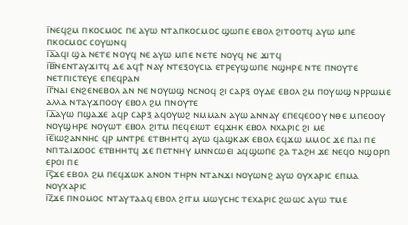ⲓ̅ⲛⲉϥϩⲙ ⲡⲕⲟⲥⲙⲟⲥ ⲡⲉ ⲁⲩⲱ ⲛⲧⲁⲡⲕⲟⲥⲙⲟⲥ ϣⲱⲡⲉ ⲉⲃⲟⲗ ϩⲓⲧⲟⲟⲧϥ ⲁⲩⲱ ⲙⲡⲉ ⲡⲕⲟⲥⲙⲟⲥ ⲥⲟⲩⲱⲛϥ
ⲓ̅ⲁ̅ⲁϥⲓ ϣⲁ ⲛⲉⲧⲉ ⲛⲟⲩϥ ⲛⲉ ⲁⲩⲱ ⲙⲡⲉ ⲛⲉⲧⲉ ⲛⲟⲩϥ ⲛⲉ ϫⲓⲧϥ
ⲓ̅ⲃ̅ⲛⲉⲛⲧⲁⲩϫⲓⲧϥ ⲇⲉ ⲁϥϯ ⲛⲁⲩ ⲛⲧⲉⲝⲟⲩⲥⲓⲁ ⲉⲧⲣⲉⲩϣⲱⲡⲉ ⲛϣⲏⲣⲉ ⲛⲧⲉ ⲡⲛⲟⲩⲧⲉ ⲛⲉⲧⲡⲓⲥⲧⲉⲩⲉ ⲉⲡⲉϥⲣⲁⲛ
ⲓ̅ⲅ̅ⲛⲁⲓ ⲉⲛϩⲉⲛⲉⲃⲟⲗ ⲁⲛ ⲛⲉ ⲛⲟⲩⲱϣ ⲛⲥⲛⲟϥ ϩⲓ ⲥⲁⲣⲝ ⲟⲩⲇⲉ ⲉⲃⲟⲗ ϩⲙ ⲡⲟⲩⲱϣ ⲛⲣⲣⲱⲙⲉ ⲁⲗⲗⲁ ⲛⲧⲁⲩϫⲡⲟⲟⲩ ⲉⲃⲟⲗ ϩⲙ ⲡⲛⲟⲩⲧⲉ
ⲓ̅ⲇ̅ⲁⲩⲱ ⲡϣⲁϫⲉ ⲁϥⲣ ⲥⲁⲣⲝ ⲁϥⲟⲩⲱϩ ⲛⲙⲙⲁⲛ ⲁⲩⲱ ⲁⲛⲛⲁⲩ ⲉⲡⲉϥⲉⲟⲟⲩ ⲛⲑⲉ ⲙⲡⲉⲟⲟⲩ ⲛⲟⲩϣⲏⲣⲉ ⲛⲟⲩⲱⲧ ⲉⲃⲟⲗ ϩⲓⲧⲙ ⲡⲉϥⲉⲓⲱⲧ ⲉϥϫⲏⲕ ⲉⲃⲟⲗ ⲛⲭⲁⲣⲓⲥ ϩⲓ ⲙⲉ
ⲓ̅ⲉ̅ⲓⲱϩⲁⲛⲛⲏⲥ ϥⲣ ⲙⲛⲧⲣⲉ ⲉⲧⲃⲏⲏⲧϥ ⲁⲩⲱ ϥⲁϣⲕⲁⲕ ⲉⲃⲟⲗ ⲉϥϫⲱ ⲙⲙⲟⲥ ϫⲉ ⲡⲁⲓ ⲡⲉ ⲛⲡⲧⲁⲓϫⲟⲟⲥ ⲉⲧⲃⲏⲏⲧϥ ϫⲉ ⲡⲉⲧⲛⲏⲩ ⲙⲛⲛⲥⲱⲉⲓ ⲁϥϣⲱⲡⲉ ϩⲁ ⲧⲁϩⲏ ϫⲉ ⲛⲉϥⲟ ⲛϣⲟⲣⲡ ⲉⲣⲟⲓ ⲡⲉ
ⲓ̅ⲋ̅ϫⲉ ⲉⲃⲟⲗ ϩⲙ ⲡⲉϥϫⲱⲕ ⲁⲛⲟⲛ ⲧⲏⲣⲛ ⲛⲧⲁⲛϫⲓ ⲛⲟⲩⲱⲛϩ ⲁⲩⲱ ⲟⲩⲭⲁⲣⲓⲥ ⲉⲡⲙⲁ ⲛⲟⲩⲭⲁⲣⲓⲥ
ⲓ̅ⲍ̅ϫⲉ ⲡⲛⲟⲙⲟⲥ ⲛⲧⲁⲩⲧⲁⲁϥ ⲉⲃⲟⲗ ϩⲓⲧⲙ ⲙⲱⲩⲥⲏⲥ ⲧⲉⲭⲁⲣⲓⲥ ϩⲱⲱⲥ ⲁⲩⲱ ⲧⲙⲉ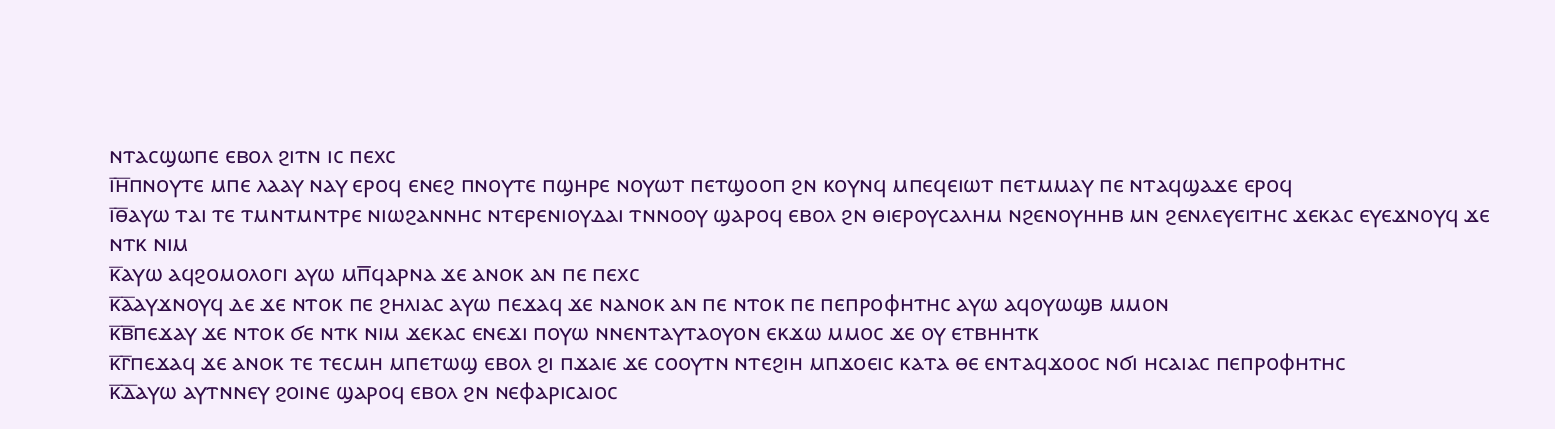ⲛⲧⲁⲥϣⲱⲡⲉ ⲉⲃⲟⲗ ϩⲓⲧⲛ ⲓⲥ ⲡⲉⲭⲥ
ⲓ̅ⲏ̅ⲡⲛⲟⲩⲧⲉ ⲙⲡⲉ ⲗⲁⲁⲩ ⲛⲁⲩ ⲉⲣⲟϥ ⲉⲛⲉϩ ⲡⲛⲟⲩⲧⲉ ⲡϣⲏⲣⲉ ⲛⲟⲩⲱⲧ ⲡⲉⲧϣⲟⲟⲡ ϩⲛ ⲕⲟⲩⲛϥ ⲙⲡⲉϥⲉⲓⲱⲧ ⲡⲉⲧⲙⲙⲁⲩ ⲡⲉ ⲛⲧⲁϥϣⲁϫⲉ ⲉⲣⲟϥ
ⲓ̅ⲑ̅ⲁⲩⲱ ⲧⲁⲓ ⲧⲉ ⲧⲙⲛⲧⲙⲛⲧⲣⲉ ⲛⲓⲱϩⲁⲛⲛⲏⲥ ⲛⲧⲉⲣⲉⲛⲓⲟⲩⲇⲁⲓ ⲧⲛⲛⲟⲟⲩ ϣⲁⲣⲟϥ ⲉⲃⲟⲗ ϩⲛ ⲑⲓⲉⲣⲟⲩⲥⲁⲗⲏⲙ ⲛϩⲉⲛⲟⲩⲏⲏⲃ ⲙⲛ ϩⲉⲛⲗⲉⲩⲉⲓⲧⲏⲥ ϫⲉⲕⲁⲥ ⲉⲩⲉϫⲛⲟⲩϥ ϫⲉ ⲛⲧⲕ ⲛⲓⲙ
ⲕ̅ⲁⲩⲱ ⲁϥϩⲟⲙⲟⲗⲟⲅⲓ ⲁⲩⲱ ⲙⲡ︦ϥⲁⲣⲛⲁ ϫⲉ ⲁⲛⲟⲕ ⲁⲛ ⲡⲉ ⲡⲉⲭⲥ
ⲕ̅ⲁ̅ⲁⲩϫⲛⲟⲩϥ ⲇⲉ ϫⲉ ⲛⲧⲟⲕ ⲡⲉ ϩⲏⲗⲓⲁⲥ ⲁⲩⲱ ⲡⲉϫⲁϥ ϫⲉ ⲛⲁⲛⲟⲕ ⲁⲛ ⲡⲉ ⲛⲧⲟⲕ ⲡⲉ ⲡⲉⲡⲣⲟⲫⲏⲧⲏⲥ ⲁⲩⲱ ⲁϥⲟⲩⲱϣⲃ ⲙⲙⲟⲛ
ⲕ̅ⲃ̅ⲡⲉϫⲁⲩ ϫⲉ ⲛⲧⲟⲕ ϭⲉ ⲛⲧⲕ ⲛⲓⲙ ϫⲉⲕⲁⲥ ⲉⲛⲉϫⲓ ⲡⲟⲩⲱ ⲛⲛⲉⲛⲧⲁⲩⲧⲁⲟⲩⲟⲛ ⲉⲕϫⲱ ⲙⲙⲟⲥ ϫⲉ ⲟⲩ ⲉⲧⲃⲏⲏⲧⲕ
ⲕ̅ⲅ̅ⲡⲉϫⲁϥ ϫⲉ ⲁⲛⲟⲕ ⲧⲉ ⲧⲉⲥⲙⲏ ⲙⲡⲉⲧⲱϣ ⲉⲃⲟⲗ ϩⲓ ⲡϫⲁⲓⲉ ϫⲉ ⲥⲟⲟⲩⲧⲛ ⲛⲧⲉϩⲓⲏ ⲙⲡϫⲟⲉⲓⲥ ⲕⲁⲧⲁ ⲑⲉ ⲉⲛⲧⲁϥϫⲟⲟⲥ ⲛϭⲓ ⲏⲥⲁⲓⲁⲥ ⲡⲉⲡⲣⲟⲫⲏⲧⲏⲥ
ⲕ̅ⲇ̅ⲁⲩⲱ ⲁⲩⲧⲛⲛⲉⲩ ϩⲟⲓⲛⲉ ϣⲁⲣⲟϥ ⲉⲃⲟⲗ ϩⲛ ⲛⲉⲫⲁⲣⲓⲥⲁⲓⲟⲥ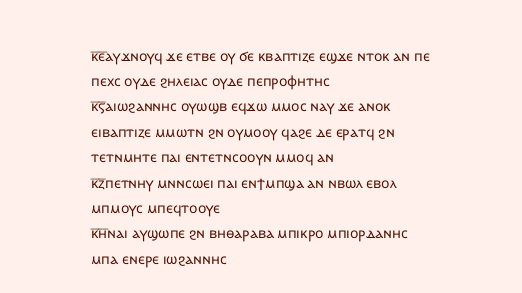ⲕ̅ⲉ̅ⲁⲩϫⲛⲟⲩϥ ϫⲉ ⲉⲧⲃⲉ ⲟⲩ ϭⲉ ⲕⲃⲁⲡⲧⲓⲍⲉ ⲉϣϫⲉ ⲛⲧⲟⲕ ⲁⲛ ⲡⲉ ⲡⲉⲭⲥ ⲟⲩⲇⲉ ϩⲏⲗⲉⲓⲁⲥ ⲟⲩⲇⲉ ⲡⲉⲡⲣⲟⲫⲏⲧⲏⲥ
ⲕ̅ⲋ̅ⲁⲓⲱϩⲁⲛⲛⲏⲥ ⲟⲩⲱϣⲃ ⲉϥϫⲱ ⲙⲙⲟⲥ ⲛⲁⲩ ϫⲉ ⲁⲛⲟⲕ ⲉⲓⲃⲁⲡⲧⲓⲍⲉ ⲙⲙⲱⲧⲛ ϩⲛ ⲟⲩⲙⲟⲟⲩ ϥⲁϩⲉ ⲇⲉ ⲉⲣⲁⲧϥ ϩⲛ ⲧⲉⲧⲛⲙⲏⲧⲉ ⲡⲁⲓ ⲉⲛⲧⲉⲧⲛⲥⲟⲟⲩⲛ ⲙⲙⲟϥ ⲁⲛ
ⲕ̅ⲍ̅ⲡⲉⲧⲛⲏⲩ ⲙⲛⲛⲥⲱⲉⲓ ⲡⲁⲓ ⲉⲛϯⲙⲡϣⲁ ⲁⲛ ⲛⲃⲱⲗ ⲉⲃⲟⲗ ⲙⲡⲙⲟⲩⲥ ⲙⲡⲉϥⲧⲟⲟⲩⲉ
ⲕ̅ⲏ̅ⲛⲁⲓ ⲁⲩϣⲱⲡⲉ ϩⲛ ⲃⲏⲑⲁⲣⲁⲃⲁ ⲙⲡⲓⲕⲣⲟ ⲙⲡⲓⲟⲣⲇⲁⲛⲏⲥ ⲙⲡⲁ ⲉⲛⲉⲣⲉ ⲓⲱϩⲁⲛⲛⲏⲥ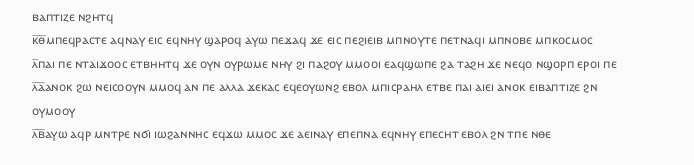ⲃⲁⲡⲧⲓⲍⲉ ⲛϩⲏⲧϥ
ⲕ̅ⲑ̅ⲙⲡⲉϥⲣⲁⲥⲧⲉ ⲁϥⲛⲁⲩ ⲉⲓⲥ ⲉϥⲛⲏⲩ ϣⲁⲣⲟϥ ⲁⲩⲱ ⲡⲉϫⲁϥ ϫⲉ ⲉⲓⲥ ⲡⲉϩⲓⲉⲓⲃ ⲙⲡⲛⲟⲩⲧⲉ ⲡⲉⲧⲛⲁϥⲓ ⲙⲡⲛⲟⲃⲉ ⲙⲡⲕⲟⲥⲙⲟⲥ
ⲗ̅ⲡⲁⲓ ⲡⲉ ⲛⲧⲁⲓϫⲟⲟⲥ ⲉⲧⲃⲏⲏⲧϥ ϫⲉ ⲟⲩⲛ ⲟⲩⲣⲱⲙⲉ ⲛⲏⲩ ϩⲓ ⲡⲁϩⲟⲩ ⲙⲙⲟⲟⲓ ⲉⲁϥϣⲱⲡⲉ ϩⲁ ⲧⲁϩⲏ ϫⲉ ⲛⲉϥⲟ ⲛϣⲟⲣⲡ ⲉⲣⲟⲓ ⲡⲉ
ⲗ̅ⲁ̅ⲁⲛⲟⲕ ϩⲱ ⲛⲉⲓⲥⲟⲟⲩⲛ ⲙⲙⲟϥ ⲁⲛ ⲡⲉ ⲁⲗⲗⲁ ϫⲉⲕⲁⲥ ⲉϥⲉⲟⲩⲱⲛϩ ⲉⲃⲟⲗ ⲙⲡⲓⲥⲣⲁⲏⲗ ⲉⲧⲃⲉ ⲡⲁⲓ ⲁⲓⲉⲓ ⲁⲛⲟⲕ ⲉⲓⲃⲁⲡⲧⲓⲍⲉ ϩⲛ ⲟⲩⲙⲟⲟⲩ
ⲗ̅ⲃ̅ⲁⲩⲱ ⲁϥⲣ ⲙⲛⲧⲣⲉ ⲛϭⲓ ⲓⲱϩⲁⲛⲛⲏⲥ ⲉϥϫⲱ ⲙⲙⲟⲥ ϫⲉ ⲁⲉⲓⲛⲁⲩ ⲉⲡⲉⲡⲛⲁ ⲉϥⲛⲏⲩ ⲉⲡⲉⲥⲏⲧ ⲉⲃⲟⲗ ϩⲛ ⲧⲡⲉ ⲛⲑⲉ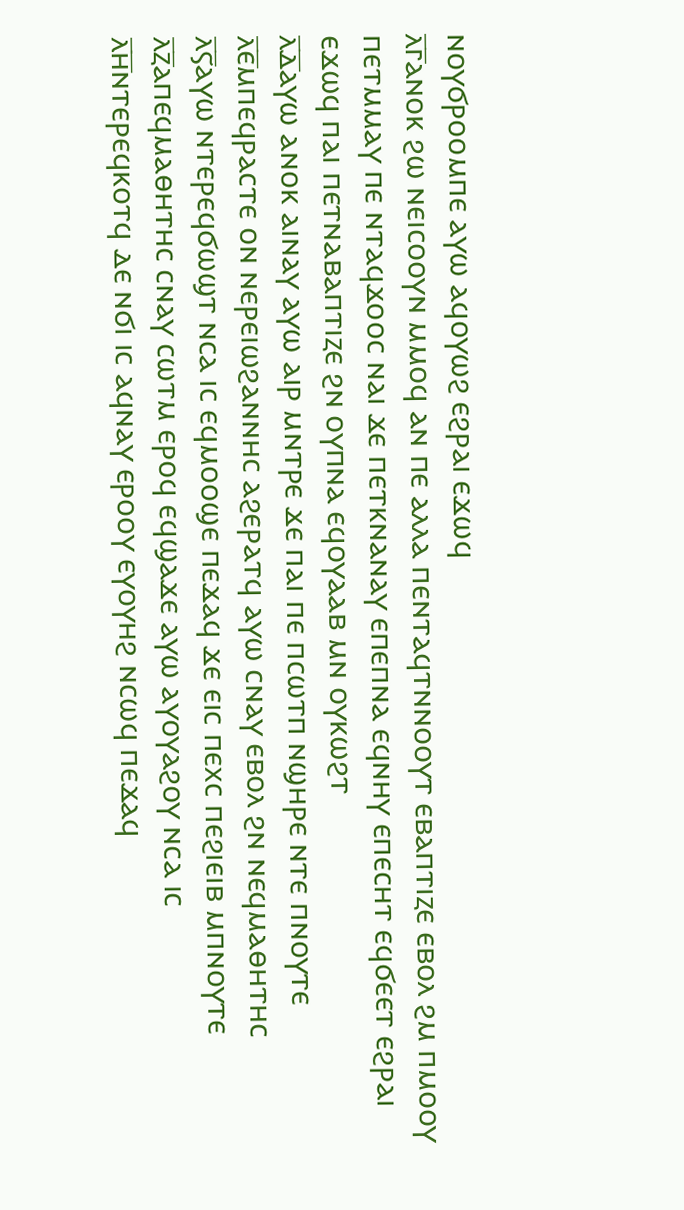ⲛⲟⲩϭⲣⲟⲟⲙⲡⲉ ⲁⲩⲱ ⲁϥⲟⲩⲱϩ ⲉϩⲣⲁⲓ ⲉϫⲱϥ
ⲗ̅ⲅ̅ⲁⲛⲟⲕ ϩⲱ ⲛⲉⲓⲥⲟⲟⲩⲛ ⲙⲙⲟϥ ⲁⲛ ⲡⲉ ⲁⲗⲗⲁ ⲡⲉⲛⲧⲁϥⲧⲛⲛⲟⲟⲩⲧ ⲉⲃⲁⲡⲧⲓⲍⲉ ⲉⲃⲟⲗ ϩⲙ ⲡⲙⲟⲟⲩ ⲡⲉⲧⲙⲙⲁⲩ ⲡⲉ ⲛⲧⲁϥϫⲟⲟⲥ ⲛⲁⲓ ϫⲉ ⲡⲉⲧⲕⲛⲁⲛⲁⲩ ⲉⲡⲉⲡⲛⲁ ⲉϥⲛⲏⲩ ⲉⲡⲉⲥⲏⲧ ⲉϥϭⲉⲉⲧ ⲉϩⲣⲁⲓ ⲉϫⲱϥ ⲡⲁⲓ ⲡⲉⲧⲛⲁⲃⲁⲡⲧⲓⲍⲉ ϩⲛ ⲟⲩⲡⲛⲁ ⲉϥⲟⲩⲁⲁⲃ ⲙⲛ ⲟⲩⲕⲱϩⲧ
ⲗ̅ⲇ̅ⲁⲩⲱ ⲁⲛⲟⲕ ⲁⲓⲛⲁⲩ ⲁⲩⲱ ⲁⲓⲣ ⲙⲛⲧⲣⲉ ϫⲉ ⲡⲁⲓ ⲡⲉ ⲡⲥⲱⲧⲡ ⲛϣⲏⲣⲉ ⲛⲧⲉ ⲡⲛⲟⲩⲧⲉ
ⲗ̅ⲉ̅ⲙⲡⲉϥⲣⲁⲥⲧⲉ ⲟⲛ ⲛⲉⲣⲉⲓⲱϩⲁⲛⲛⲏⲥ ⲁϩⲉⲣⲁⲧϥ ⲁⲩⲱ ⲥⲛⲁⲩ ⲉⲃⲟⲗ ϩⲛ ⲛⲉϥⲙⲁⲑⲏⲧⲏⲥ
ⲗ̅ⲋ̅ⲁⲩⲱ ⲛⲧⲉⲣⲉϥϭⲱϣⲧ ⲛⲥⲁ ⲓⲥ ⲉϥⲙⲟⲟϣⲉ ⲡⲉϫⲁϥ ϫⲉ ⲉⲓⲥ ⲡⲉⲭⲥ ⲡⲉϩⲓⲉⲓⲃ ⲙⲡⲛⲟⲩⲧⲉ
ⲗ̅ⲍ̅ⲁⲡⲉϥⲙⲁⲑⲏⲧⲏⲥ ⲥⲛⲁⲩ ⲥⲱⲧⲙ ⲉⲣⲟϥ ⲉϥϣⲁϫⲉ ⲁⲩⲱ ⲁⲩⲟⲩⲁϩⲟⲩ ⲛⲥⲁ ⲓⲥ
ⲗ̅ⲏ̅ⲛⲧⲉⲣⲉϥⲕⲟⲧϥ ⲇⲉ ⲛϭⲓ ⲓⲥ ⲁϥⲛⲁⲩ ⲉⲣⲟⲟⲩ ⲉⲩⲟⲩⲏϩ ⲛⲥⲱϥ ⲡⲉϫⲁϥ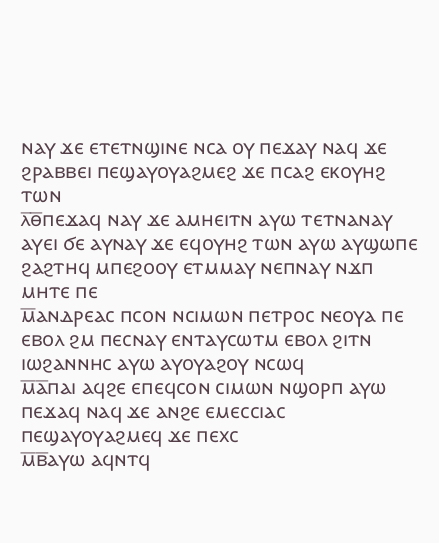ⲛⲁⲩ ϫⲉ ⲉⲧⲉⲧⲛϣⲓⲛⲉ ⲛⲥⲁ ⲟⲩ ⲡⲉϫⲁⲩ ⲛⲁϥ ϫⲉ ϩⲣⲁⲃⲃⲉⲓ ⲡⲉϣⲁⲩⲟⲩⲁϩⲙⲉϩ ϫⲉ ⲡⲥⲁϩ ⲉⲕⲟⲩⲏϩ ⲧⲱⲛ
ⲗ̅ⲑ̅ⲡⲉϫⲁϥ ⲛⲁⲩ ϫⲉ ⲁⲙⲏⲉⲓⲧⲛ ⲁⲩⲱ ⲧⲉⲧⲛⲁⲛⲁⲩ ⲁⲩⲉⲓ ϭⲉ ⲁⲩⲛⲁⲩ ϫⲉ ⲉϥⲟⲩⲏϩ ⲧⲱⲛ ⲁⲩⲱ ⲁⲩϣⲱⲡⲉ ϩⲁϩⲧⲏϥ ⲙⲡⲉϩⲟⲟⲩ ⲉⲧⲙⲙⲁⲩ ⲛⲉⲡⲛⲁⲩ ⲛϫⲡ ⲙⲏⲧⲉ ⲡⲉ
ⲙ̅ⲁⲛⲇⲣⲉⲁⲥ ⲡⲥⲟⲛ ⲛⲥⲓⲙⲱⲛ ⲡⲉⲧⲣⲟⲥ ⲛⲉⲟⲩⲁ ⲡⲉ ⲉⲃⲟⲗ ϩⲙ ⲡⲉⲥⲛⲁⲩ ⲉⲛⲧⲁⲩⲥⲱⲧⲙ ⲉⲃⲟⲗ ϩⲓⲧⲛ ⲓⲱϩⲁⲛⲛⲏⲥ ⲁⲩⲱ ⲁⲩⲟⲩⲁϩⲟⲩ ⲛⲥⲱϥ
ⲙ̅ⲁ̅ⲡⲁⲓ ⲁϥϩⲉ ⲉⲡⲉϥⲥⲟⲛ ⲥⲓⲙⲱⲛ ⲛϣⲟⲣⲡ ⲁⲩⲱ ⲡⲉϫⲁϥ ⲛⲁϥ ϫⲉ ⲁⲛϩⲉ ⲉⲙⲉⲥⲥⲓⲁⲥ ⲡⲉϣⲁⲩⲟⲩⲁϩⲙⲉϥ ϫⲉ ⲡⲉⲭⲥ
ⲙ̅ⲃ̅ⲁⲩⲱ ⲁϥⲛⲧϥ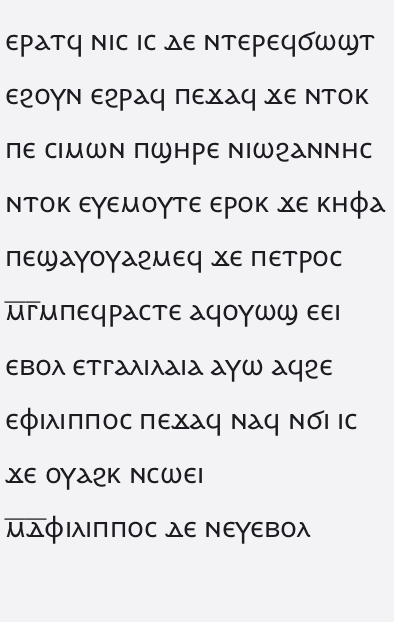ⲉⲣⲁⲧϥ ⲛⲓⲥ ⲓⲥ ⲇⲉ ⲛⲧⲉⲣⲉϥϭⲱϣⲧ ⲉϩⲟⲩⲛ ⲉϩⲣⲁϥ ⲡⲉϫⲁϥ ϫⲉ ⲛⲧⲟⲕ ⲡⲉ ⲥⲓⲙⲱⲛ ⲡϣⲏⲣⲉ ⲛⲓⲱϩⲁⲛⲛⲏⲥ ⲛⲧⲟⲕ ⲉⲩⲉⲙⲟⲩⲧⲉ ⲉⲣⲟⲕ ϫⲉ ⲕⲏⲫⲁ ⲡⲉϣⲁⲩⲟⲩⲁϩⲙⲉϥ ϫⲉ ⲡⲉⲧⲣⲟⲥ
ⲙ̅ⲅ̅ⲙⲡⲉϥⲣⲁⲥⲧⲉ ⲁϥⲟⲩⲱϣ ⲉⲉⲓ ⲉⲃⲟⲗ ⲉⲧⲅⲁⲗⲓⲗⲁⲓⲁ ⲁⲩⲱ ⲁϥϩⲉ ⲉⲫⲓⲗⲓⲡⲡⲟⲥ ⲡⲉϫⲁϥ ⲛⲁϥ ⲛϭⲓ ⲓⲥ ϫⲉ ⲟⲩⲁϩⲕ ⲛⲥⲱⲉⲓ
ⲙ̅ⲇ̅ⲫⲓⲗⲓⲡⲡⲟⲥ ⲇⲉ ⲛⲉⲩⲉⲃⲟⲗ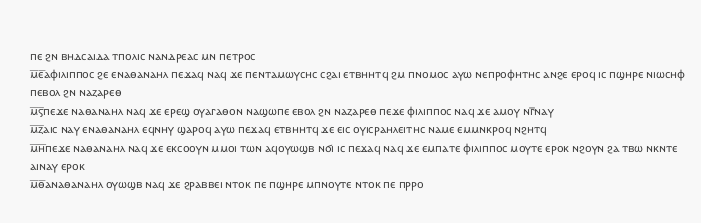ⲡⲉ ϩⲛ ⲃⲏⲇⲥⲁⲓⲇⲁ ⲧⲡⲟⲗⲓⲥ ⲛⲁⲛⲇⲣⲉⲁⲥ ⲙⲛ ⲡⲉⲧⲣⲟⲥ
ⲙ̅ⲉ̅ⲁⲫⲓⲗⲓⲡⲡⲟⲥ ϩⲉ ⲉⲛⲁⲑⲁⲛⲁⲏⲗ ⲡⲉϫⲁϥ ⲛⲁϥ ϫⲉ ⲡⲉⲛⲧⲁⲙⲱⲩⲥⲏⲥ ⲥϩⲁⲓ ⲉⲧⲃⲏⲏⲧϥ ϩⲙ ⲡⲛⲟⲙⲟⲥ ⲁⲩⲱ ⲛⲉⲡⲣⲟⲫⲏⲧⲏⲥ ⲁⲛϩⲉ ⲉⲣⲟϥ ⲓⲥ ⲡϣⲏⲣⲉ ⲛⲓⲱⲥⲏⲫ ⲡⲉⲃⲟⲗ ϩⲛ ⲛⲁⲍⲁⲣⲉⲑ
ⲙ̅ⲋ̅ⲡⲉϫⲉ ⲛⲁⲑⲁⲛⲁⲏⲗ ⲛⲁϥ ϫⲉ ⲉⲣⲉϣ ⲟⲩⲁⲅⲁⲑⲟⲛ ⲛⲁϣⲱⲡⲉ ⲉⲃⲟⲗ ϩⲛ ⲛⲁⲍⲁⲣⲉⲑ ⲡⲉϫⲉ ⲫⲓⲗⲓⲡⲡⲟⲥ ⲛⲁϥ ϫⲉ ⲁⲙⲟⲩ ⲛⲅ︦ⲛⲁⲩ
ⲙ̅ⲍ̅ⲁⲓⲥ ⲛⲁⲩ ⲉⲛⲁⲑⲁⲛⲁⲏⲗ ⲉϥⲛⲏⲩ ϣⲁⲣⲟϥ ⲁⲩⲱ ⲡⲉϫⲁϥ ⲉⲧⲃⲏⲏⲧϥ ϫⲉ ⲉⲓⲥ ⲟⲩⲓⲥⲣⲁⲏⲗⲉⲓⲧⲏⲥ ⲛⲁⲙⲉ ⲉⲙⲙⲛⲕⲣⲟϥ ⲛϩⲏⲧϥ
ⲙ̅ⲏ̅ⲡⲉϫⲉ ⲛⲁⲑⲁⲛⲁⲏⲗ ⲛⲁϥ ϫⲉ ⲉⲕⲥⲟⲟⲩⲛ ⲙⲙⲟⲓ ⲧⲱⲛ ⲁϥⲟⲩⲱϣⲃ ⲛϭⲓ ⲓⲥ ⲡⲉϫⲁϥ ⲛⲁϥ ϫⲉ ⲉⲙⲡⲁⲧⲉ ⲫⲓⲗⲓⲡⲡⲟⲥ ⲙⲟⲩⲧⲉ ⲉⲣⲟⲕ ⲛϩⲟⲩⲛ ϩⲁ ⲧⲃⲱ ⲛⲕⲛⲧⲉ ⲁⲓⲛⲁⲩ ⲉⲣⲟⲕ
ⲙ̅ⲑ̅ⲁⲛⲁⲑⲁⲛⲁⲏⲗ ⲟⲩⲱϣⲃ ⲛⲁϥ ϫⲉ ϩⲣⲁⲃⲃⲉⲓ ⲛⲧⲟⲕ ⲡⲉ ⲡϣⲏⲣⲉ ⲙⲡⲛⲟⲩⲧⲉ ⲛⲧⲟⲕ ⲡⲉ ⲡⲣⲣⲟ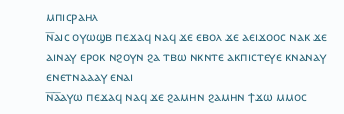ⲙⲡⲓⲥⲣⲁⲏⲗ
ⲛ̅ⲁⲓⲥ ⲟⲩⲱϣⲃ ⲡⲉϫⲁϥ ⲛⲁϥ ϫⲉ ⲉⲃⲟⲗ ϫⲉ ⲁⲉⲓϫⲟⲟⲥ ⲛⲁⲕ ϫⲉ ⲁⲓⲛⲁⲩ ⲉⲣⲟⲕ ⲛϩⲟⲩⲛ ϩⲁ ⲧⲃⲱ ⲛⲕⲛⲧⲉ ⲁⲕⲡⲓⲥⲧⲉⲩⲉ ⲕⲛⲁⲛⲁⲩ ⲉⲛⲉⲧⲛⲁⲁⲁⲩ ⲉⲛⲁⲓ
ⲛ̅ⲁ̅ⲁⲩⲱ ⲡⲉϫⲁϥ ⲛⲁϥ ϫⲉ ϩⲁⲙⲏⲛ ϩⲁⲙⲏⲛ ϯϫⲱ ⲙⲙⲟⲥ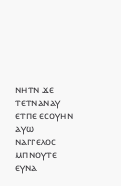ⲛⲏⲧⲛ ϫⲉ ⲧⲉⲧⲛⲁⲛⲁⲩ ⲉⲧⲡⲉ ⲉⲥⲟⲩⲏⲛ ⲁⲩⲱ ⲛⲁⲅⲅⲉⲗⲟⲥ ⲙⲡⲛⲟⲩⲧⲉ ⲉⲩⲛⲁ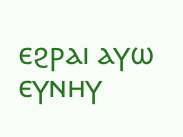ⲉϩⲣⲁⲓ ⲁⲩⲱ ⲉⲩⲛⲏⲩ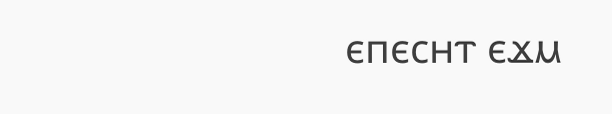ⲉⲡⲉⲥⲏⲧ ⲉϫⲙ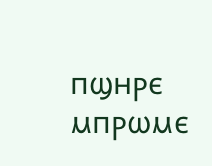ⲡϣⲏⲣⲉ ⲙⲡⲣⲱⲙⲉ